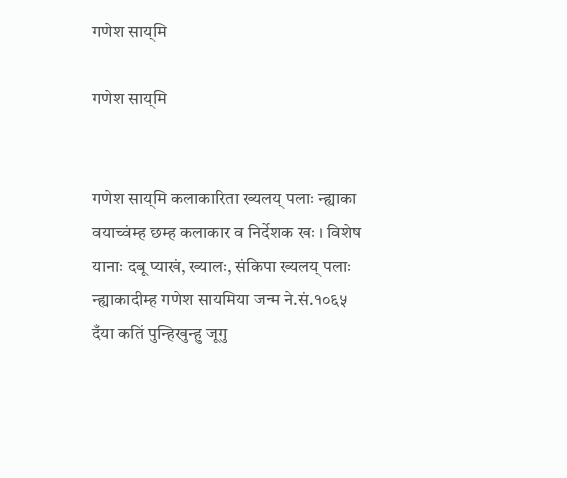गणेश साय्‌मि

गणेश साय्‌मि


गणेश साय्‌मि कलाकारिता ख्यलय्‌ पलाः न्ह्याका वयाच्वंम्ह छम्ह कलाकार व निर्देशक खः । विशेष यानाः दबू प्याखं, ख्यालः, संकिपा ख्यलय्‌ पलाः न्ह्याकादीम्ह गणेश सायमिया जन्म ने.सं.१०६५ दँया कतिं पुन्हिखुन्हु जूगु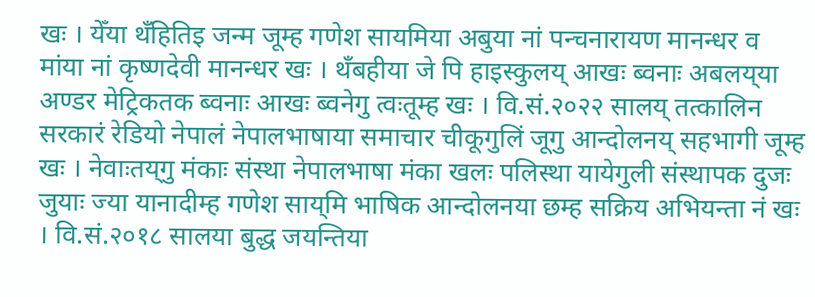खः । येँया थँहितिइ जन्म जूम्ह गणेश सायमिया अबुया नां पन्चनारायण मानन्धर व मांया नां कृष्णदेवी मानन्धर खः । थँबहीया जे पि हाइस्कुलय्‌ आखः ब्वनाः अबलय्‌या अण्डर मेट्रिकतक ब्वनाः आखः ब्वनेगु त्वःतूम्ह खः । वि.सं.२०२२ सालय्‌ तत्कालिन सरकारं रेडियो नेपालं नेपालभाषाया समाचार चीकूगुलिं जूगु आन्दोलनय्‌ सहभागी जूम्ह खः । नेवाःतय्‌गु मंकाः संस्था नेपालभाषा मंका खलः पलिस्था यायेगुली संस्थापक दुजः जुयाः ज्या यानादीम्ह गणेश साय्‌मि भाषिक आन्दोलनया छम्ह सक्रिय अभियन्ता नं खः । वि.सं.२०१८ सालया बुद्ध जयन्तिया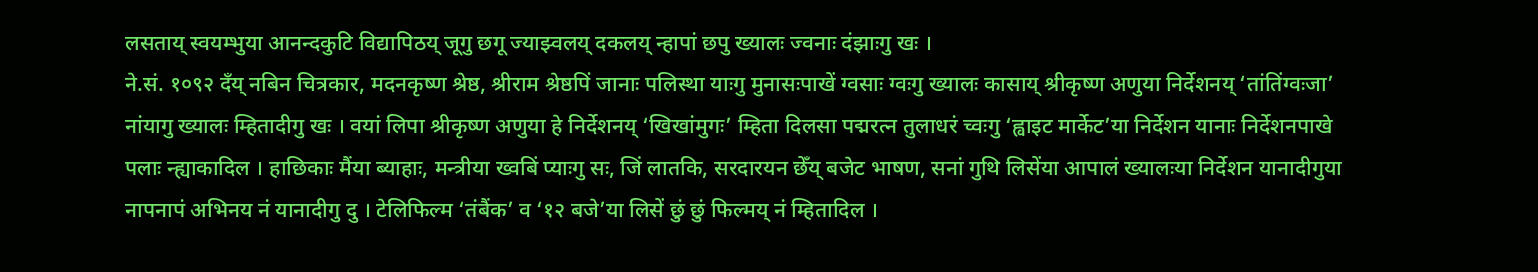लसताय्‌ स्वयम्भुया आनन्दकुटि विद्यापिठय्‌ जूगु छगू ज्याझ्वलय्‌ दकलय्‌ न्हापां छपु ख्यालः ज्वनाः दंझाःगु खः ।
ने.सं. १०९२ दँय्‌ नबिन चित्रकार, मदनकृष्ण श्रेष्ठ, श्रीराम श्रेष्ठपिं जानाः पलिस्था याःगु मुनासःपाखें ग्वसाः ग्वःगु ख्यालः कासाय्‌ श्रीकृष्ण अणुया निर्देशनय्‌ ‘तांतिंग्वःजा’ नांयागु ख्यालः म्हितादीगु खः । वयां लिपा श्रीकृष्ण अणुया हे निर्देशनय्‌ ‘खिखांमुगः’ म्हिता दिलसा पद्मरत्न तुलाधरं च्वःगु ‘ह्वाइट मार्केट’या निर्देशन यानाः निर्देशनपाखे पलाः न्ह्याकादिल । हाछिकाः मैंया ब्याहाः, मन्त्रीया ख्वबिं प्याःगु सः, जिं लातकि, सरदारयन छेँय्‌ बजेट भाषण, सनां गुथि लिसेंया आपालं ख्यालःया निर्देशन यानादीगुया नापनापं अभिनय नं यानादीगु दु । टेलिफिल्म ‘तंबैंक’ व ‘१२ बजे’या लिसें छुं छुं फिल्मय्‌ नं म्हितादिल ।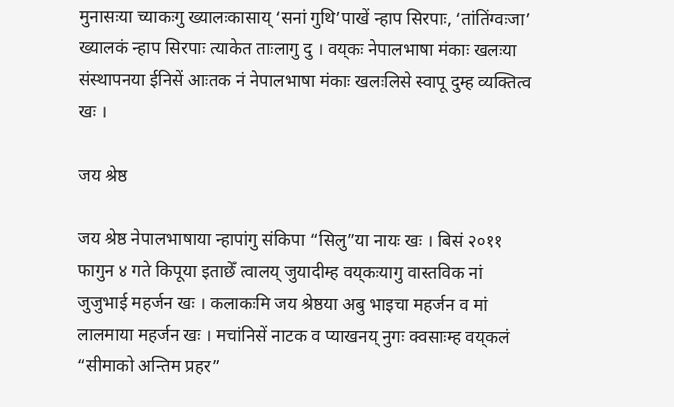मुनासःया च्याकःगु ख्यालःकासाय्‌ ‘सनां गुथि’पाखें न्हाप सिरपाः, ‘तांतिंग्वःजा’ ख्यालकं न्हाप सिरपाः त्याकेत ताःलागु दु । वय्‌कः नेपालभाषा मंकाः खलःया संस्थापनया ईनिसें आःतक नं नेपालभाषा मंकाः खलःलिसे स्वापू दुम्ह व्यक्तित्व खः ।

जय श्रेष्ठ

जय श्रेष्ठ नेपालभाषाया न्हापांगु संकिपा “सिलु”या नायः खः । बिसं २०११ फागुन ४ गते किपूया इताछेँ त्वालय्‌ जुयादीम्ह वय्‌कःयागु वास्तविक नां जुजुभाई महर्जन खः । कलाकःमि जय श्रेष्ठया अबु भाइचा महर्जन व मां लालमाया महर्जन खः । मचांनिसें नाटक व प्याखनय्‌ नुगः क्वसाःम्ह वय्‌कलं “सीमाको अन्तिम प्रहर”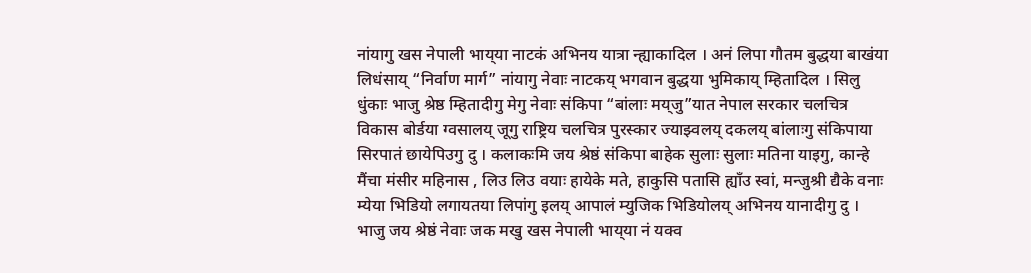नांयागु खस नेपाली भाय्‌या नाटकं अभिनय यात्रा न्ह्याकादिल । अनं लिपा गौतम बुद्धया बाखंया लिधंसाय्‌ “निर्वाण मार्ग” नांयागु नेवाः नाटकय्‌ भगवान बुद्धया भुमिकाय्‌ म्हितादिल । सिलु धुंकाः भाजु श्रेष्ठ म्हितादीगु मेगु नेवाः संकिपा “बांलाः मय्‌जु”यात नेपाल सरकार चलचित्र विकास बोर्डया ग्वसालय्‌ जूगु राष्ट्रिय चलचित्र पुरस्कार ज्याझ्वलय्‌ दकलय्‌ बांलाःगु संकिपाया सिरपातं छायेपिउगु दु । कलाकःमि जय श्रेष्ठं संकिपा बाहेक सुलाः सुलाः मतिना याइगु, कान्हे मैंचा मंसीर महिनास , लिउ लिउ वयाः हायेके मते, हाकुसि पतासि ह्याँउ स्वां, मन्जुश्री द्यैके वनाः म्येया भिडियो लगायतया लिपांगु इलय्‌ आपालं म्युजिक भिडियोलय्‌ अभिनय यानादीगु दु । भाजु जय श्रेष्ठं नेवाः जक मखु खस नेपाली भाय्‌या नं यक्व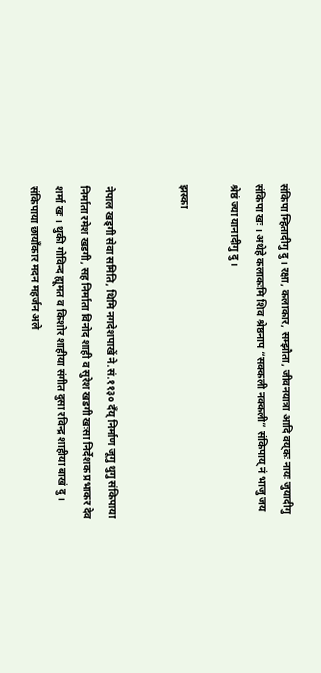संकिपा म्हितादीगु दु । रक्षा, कलाकार, सम्झौता, जीवनयात्रा आदि वय्‌कः नायः जुयादीगु संकिपा खः । अथेहे कलाकःमि शिव श्रेष्ठनाप “सक्कली नक्कली” संकिपाय्‌ नं भाजु जय श्रेष्ठं ज्या यानादीगु दु ।

झस्का


नेपाल खड्गी सेवा समिति, थिमि नगदेशपाखें ने.सं.११३० दँय्‌ निर्माण जूगु थुगु संकिपाया निर्माता रमेश खडगी, सह निर्माता विनोद शाही व सुरेश खडगी खःसा निर्देशक प्रभाकर देव शर्मा खः । थुकी गोविन्द ह्यूमत व किशोर शाहीया संगीत दुसा रविन्द्र शाहीया बाखं दु । संकिपाया छायाँकार मदन महर्जन अले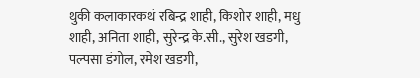थुकी कलाकारकथं रबिन्द्र शाही, किशोर शाही, मधु शाही, अनिता शाही, सुरेन्द्र के.सी., सुरेश खडगी, पल्पसा डंगोल, रमेश खडगी,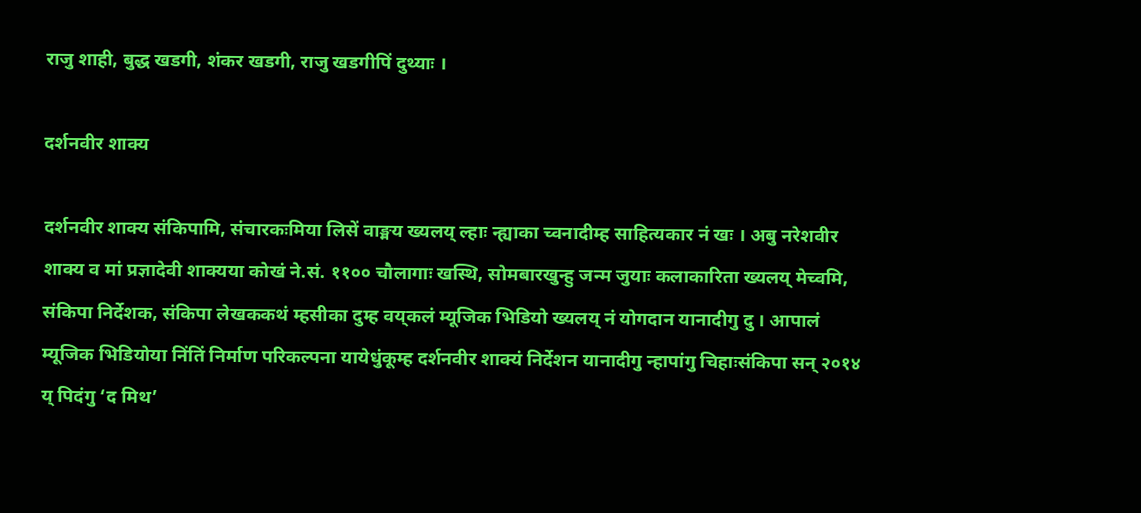राजु शाही, बुद्ध खडगी, शंकर खडगी, राजु खडगीपिं दुथ्याः ।

दर्शनवीर शाक्य

दर्शनवीर शाक्य संकिपामि, संचारकःमिया लिसें वाङ्मय ख्यलय्‌ ल्हाः न्ह्याका च्वनादीम्ह साहित्यकार नं खः । अबु नरेशवीर शाक्य व मां प्रज्ञादेवी शाक्यया कोखं ने.सं. ११०० चौलागाः खस्थि, सोमबारखुन्हु जन्म जुयाः कलाकारिता ख्यलय्‌ मेच्वमि, संकिपा निर्देशक, संकिपा लेखककथं म्हसीका दुम्ह वय्‌कलं म्यूजिक भिडियो ख्यलय्‌ नं योगदान यानादीगु दु । आपालं म्यूजिक भिडियोया निंतिं निर्माण परिकल्पना यायेधुंकूम्ह दर्शनवीर शाक्यं निर्देशन यानादीगु न्हापांगु चिहाःसंकिपा सन् २०१४ य्‌ पिदंगु ‘द मिथ’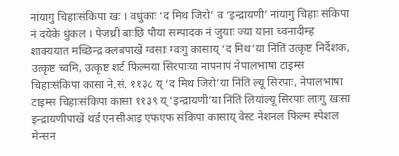नांयागु चिहाःसंकिपा खः । वधुंकाः ‘द मिथ जिरो’ व ‘इन्द्रायणी’ नांयागु चिहाः संकिपा नं दयेके धुंकल । पेजथ्री बाःछि पौया सम्पादक नं जुयाः ज्या याना च्वनादीम्ह शाक्ययात मच्छिन्द्र क्लबपाखें ग्वसाः ग्वःगु कासाय्‌ ‘द मिथ’या निंतिं उत्कृष्ट निर्देशक, उत्कृष्ट च्वमि, उत्कृष्ट शर्ट फिल्मया सिरपाःया नापनापं नेपालभाषा टाइम्स चिहाःसंकिपा कासा ने.सं. ११३८ य्‌ ‘द मिथ जिरो’या निंतिं ल्यू सिरपाः, नेपालभाषा टाइम्स चिहाःसंकिपा कासा ११३९ य्‌ ‘इन्द्रायणी’या निंतिं लियांल्यू सिरपाः लाःगु खःसा इन्द्रायणीपाखें थर्ड एनसीआइ एफएफ संकिपा कासाय्‌ वेस्ट नेशनल फिल्म स्पेशल मेन्सन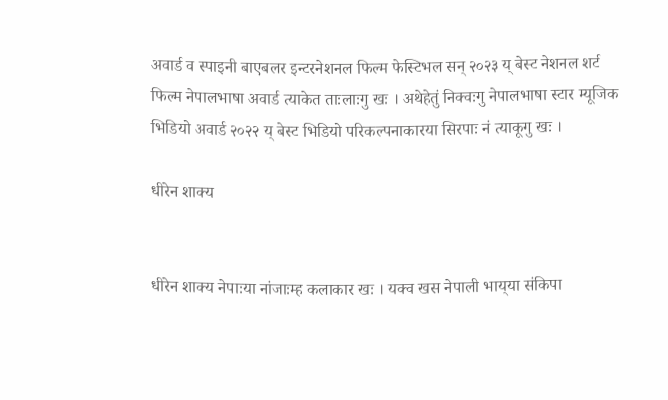अवार्ड व स्पाइनी बाएबलर इन्टरनेशनल फिल्म फेस्टिभल सन् २०२३ य्‌ बेस्ट नेशनल शर्ट फिल्म नेपालभाषा अवार्ड त्याकेत ताःलाःगु खः । अथेहेतुं निक्वःगु नेपालभाषा स्टार म्यूजिक भिडियो अवार्ड २०२२ य्‌ बेस्ट भिडियो परिकल्पनाकारया सिरपाः नं त्याकूगु खः ।

धीरेन शाक्य


धीरेन शाक्य नेपाःया नांजाःम्ह कलाकार खः । यक्व खस नेपाली भाय्‌या संकिपा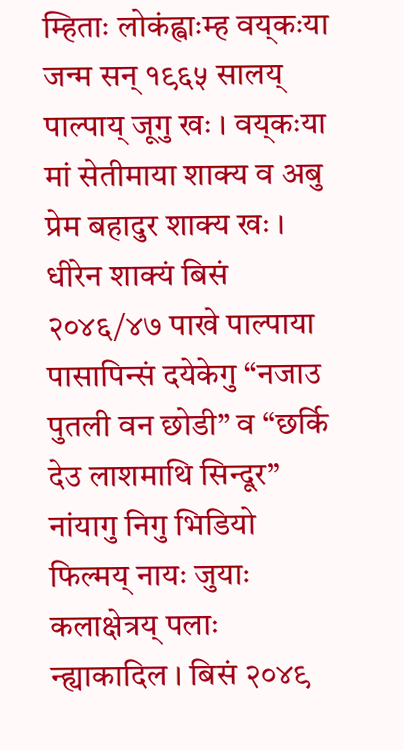म्हिताः लोकंह्वाःम्ह वय्‌कःया जन्म सन् १९६५ सालय्‌ पाल्पाय्‌ जूगु खः । वय्‌कःया मां सेतीमाया शाक्य व अबु प्रेम बहादुर शाक्य खः । धीरेन शाक्यं बिसं २०४६/४७ पाखे पाल्पाया पासापिन्सं दयेकेगु “नजाउ पुतली वन छोडी” व “छर्कि देउ लाशमाथि सिन्दूर” नांयागु निगु भिडियो फिल्मय्‌ नायः जुयाः कलाक्षेत्रय्‌ पलाः न्ह्याकादिल । बिसं २०४९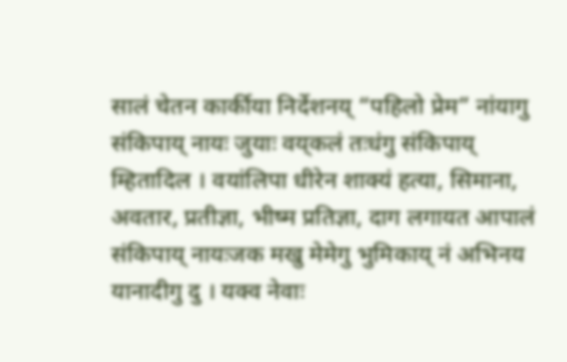सालं चेतन कार्कीया निर्देशनय्‌ “पहिलो प्रेम” नांयागु संकिपाय्‌ नायः जुयाः वय्‌कलं तःधंगु संकिपाय्‌ म्हितादिल । वयांलिपा धीरेन शाक्यं हत्या, सिमाना, अवतार, प्रतीज्ञा, भीष्म प्रतिज्ञा, दाग लगायत आपालं संकिपाय्‌ नायःजक मखु मेमेगु भुमिकाय्‌ नं अभिनय यानादीगु दु । यक्व नेवाः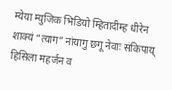म्येया म्युजिक भिडियो म्हितादीम्ह धीरेन शाक्यं “त्याग” नांयागु छगू नेवाः संकिपाय्‌ हिसिला महर्जन व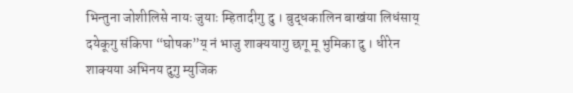भिन्तुना जोशीलिसे नायः जुयाः म्हितादीगु दु । बुद्धकालिन बाखंया लिधंसाय्‌ दयेकूगु संकिपा “घोषक”य्‌ नं भाजु शाक्ययागु छगू मू भुमिका दु । धीरेन शाक्यया अभिनय दुगु म्युजिक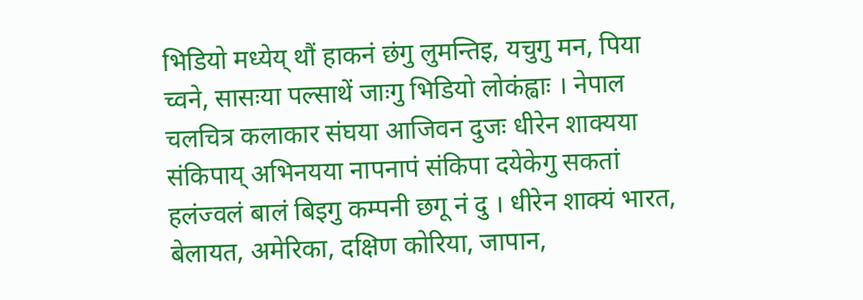भिडियो मध्येय्‌ थौं हाकनं छंगु लुमन्तिइ, यचुगु मन, पिया च्वने, सासःया पल्साथें जाःगु भिडियो लोकंह्वाः । नेपाल चलचित्र कलाकार संघया आजिवन दुजः धीरेन शाक्यया संकिपाय्‌ अभिनयया नापनापं संकिपा दयेकेगु सकतां हलंज्वलं बालं बिइगु कम्पनी छगू नं दु । धीरेन शाक्यं भारत, बेलायत, अमेरिका, दक्षिण कोरिया, जापान,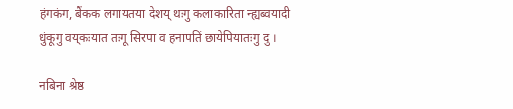हंगकंग, बैंकक लगायतया देशय्‌ थःगु कलाकारिता न्ह्यब्वयादी धुंकूगु वय्‌कःयात तःगू सिरपा व हनापतिं छायेपियातःगु दु ।

नबिना श्रेष्ठ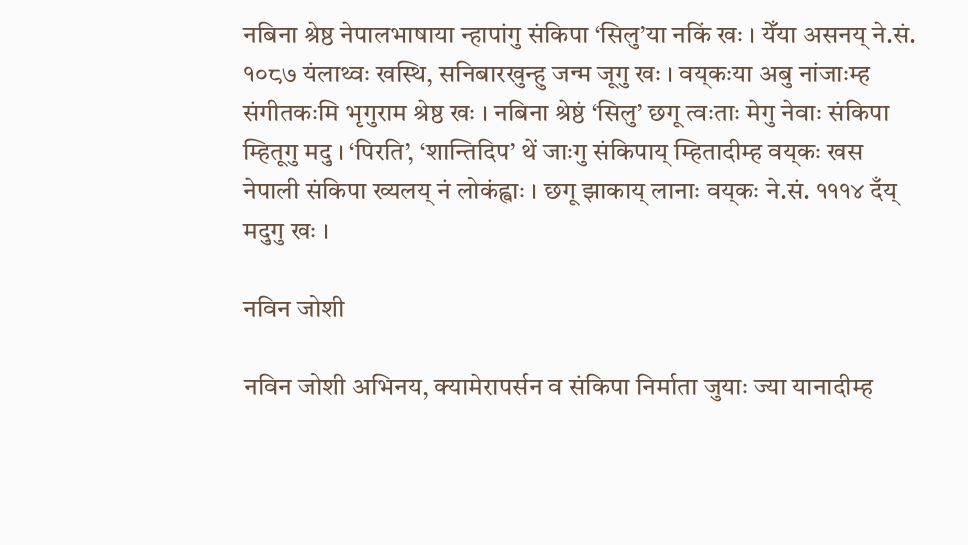नबिना श्रेष्ठ नेपालभाषाया न्हापांगु संकिपा ‘सिलु’या नकिं खः । येँया असनय्‌ ने.सं. १०८७ यंलाथ्वः खस्थि, सनिबारखुन्हु जन्म जूगु खः । वय्‌कःया अबु नांजाःम्ह संगीतकःमि भृगुराम श्रेष्ठ खः । नबिना श्रेष्ठं ‘सिलु’ छगू त्वःताः मेगु नेवाः संकिपा म्हितूगु मदु । ‘पिरति’, ‘शान्तिदिप’ थें जाःगु संकिपाय्‌ म्हितादीम्ह वय्‌कः खस नेपाली संकिपा ख्यलय्‌ नं लोकंह्वाः । छगू झाकाय्‌ लानाः वय्‌कः ने.सं. १११४ दँय्‌ मदुगु खः ।

नविन जोशी

नविन जोशी अभिनय, क्यामेरापर्सन व संकिपा निर्माता जुयाः ज्या यानादीम्ह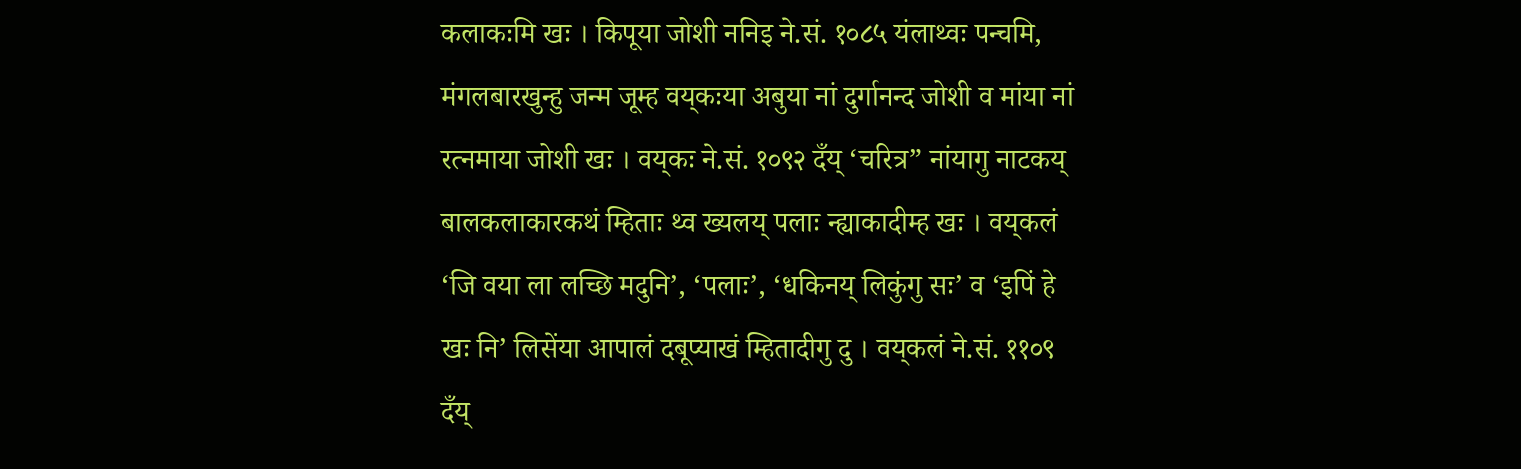कलाकःमि खः । किपूया जोशी ननिइ ने.सं. १०८५ यंलाथ्वः पन्चमि, मंगलबारखुन्हु जन्म जूम्ह वय्‌कःया अबुया नां दुर्गानन्द जोशी व मांया नां रत्नमाया जोशी खः । वय्‌कः ने.सं. १०९२ दँय्‌ ‘चरित्र” नांयागु नाटकय्‌ बालकलाकारकथं म्हिताः थ्व ख्यलय्‌ पलाः न्ह्याकादीम्ह खः । वय्‌कलं ‘जि वया ला लच्छि मदुनि’, ‘पलाः’, ‘धकिनय्‌ लिकुंगु सः’ व ‘इपिं हे खः नि’ लिसेंया आपालं दबूप्याखं म्हितादीगु दु । वय्‌कलं ने.सं. ११०९ दँय्‌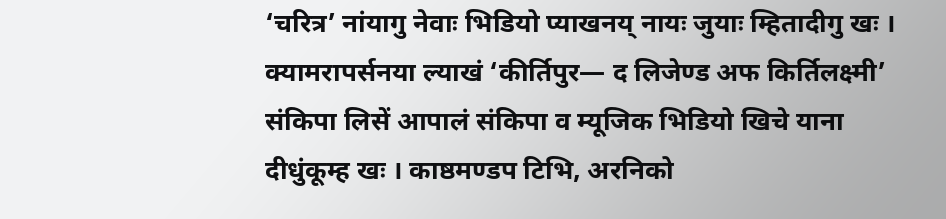‘चरित्र’ नांयागु नेवाः भिडियो प्याखनय्‌ नायः जुयाः म्हितादीगु खः । क्यामरापर्सनया ल्याखं ‘कीर्तिपुर— द लिजेण्ड अफ किर्तिलक्ष्मी’ संकिपा लिसें आपालं संकिपा व म्यूजिक भिडियो खिचे याना दीधुंकूम्ह खः । काष्ठमण्डप टिभि, अरनिको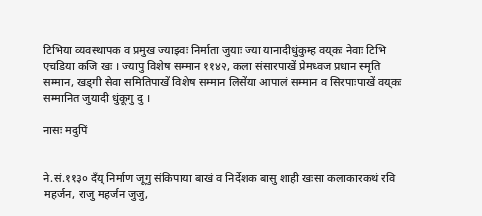टिभिया व्यवस्थापक व प्रमुख ज्याझ्वः निर्माता जुयाः ज्या यानादीधुंकुम्ह वय्‌कः नेवाः टिभि एचडिया कजि खः । ज्यापु विशेष सम्मान ११४२, कला संसारपाखें प्रेमध्वज प्रधान स्मृति सम्मान, खड्गी सेवा समितिपाखें विशेष सम्मान लिसेंया आपालं सम्मान व सिरपाःपाखें वय्‌कः सम्मानित जुयादी धुंकूगु दु ।

नासः मदुपिं


ने.सं.११३० दँय्‌ निर्माण जूगु संकिपाया बाखं व निर्देशक बासु शाही खःसा कलाकारकथं रवि महर्जन, राजु महर्जन जुजु,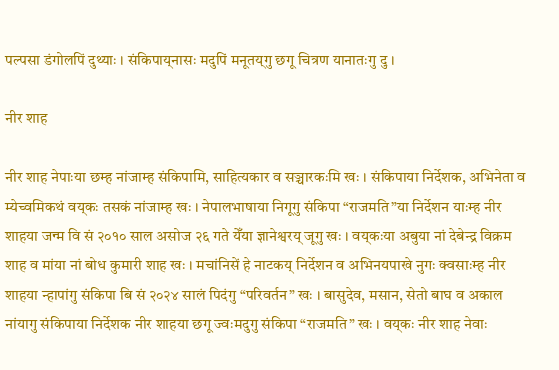पल्पसा डंगोलपिं दुथ्याः । संकिपाय्‌नासः मदुपिं मनूतय्‌गु छगू चित्रण यानातःगु दु ।

नीर शाह

नीर शाह नेपाःया छम्ह नांजाम्ह संकिपामि, साहित्यकार व सञ्चारकःमि खः । संकिपाया निर्देशक, अभिनेता व म्येच्वमिकथं वय्‌कः तसकं नांजाम्ह खः । नेपालभाषाया निगूगु संकिपा “राजमति”या निर्देशन याःम्ह नीर शाहया जन्म वि सं २०१० साल असोज २६ गते येँया ज्ञानेश्वरय्‌ जूगु खः । वय्‌कःया अबुया नां देबेन्द्र विक्रम शाह व मांया नां बोध कुमारी शाह खः । मचांनिसें हे नाटकय्‌ निर्देशन व अभिनयपाखे नुगः क्वसाःम्ह नीर शाहया न्हापांगु संकिपा बि सं २०२४ सालं पिदंगु “परिवर्तन” खः । बासुदेव, मसान, सेतो बाघ व अकाल नांयागु संकिपाया निर्देशक नीर शाहया छगू ज्वःमदुगु संकिपा “राजमति” खः । वय्‌कः नीर शाह नेवाः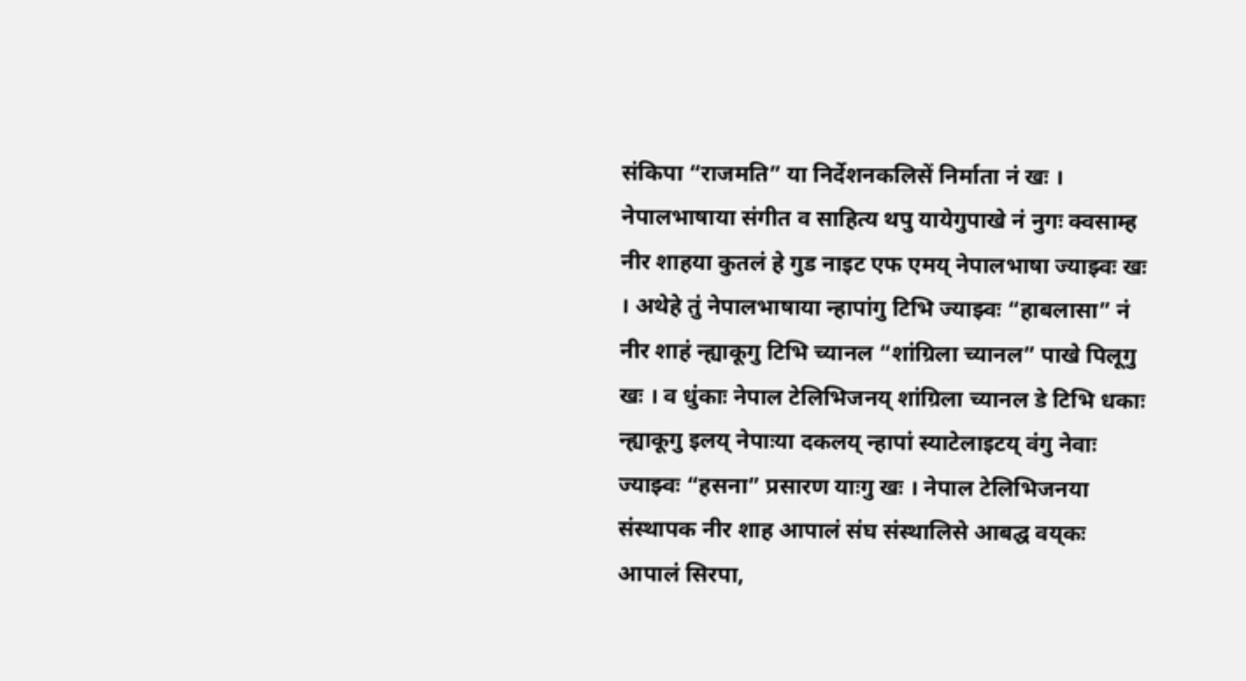संकिपा “राजमति” या निर्देशनकलिसें निर्माता नं खः । नेपालभाषाया संगीत व साहित्य थपु यायेगुपाखे नं नुगः क्वसाम्ह नीर शाहया कुतलं हे गुड नाइट एफ एमय्‌ नेपालभाषा ज्याझ्वः खः । अथेहे तुं नेपालभाषाया न्हापांगु टिभि ज्याझ्वः “हाबलासा” नं नीर शाहं न्ह्याकूगु टिभि च्यानल “शांग्रिला च्यानल” पाखे पिलूगु खः । व धुंकाः नेपाल टेलिभिजनय्‌ शांग्रिला च्यानल डे टिभि धकाः न्ह्याकूगु इलय्‌ नेपाःया दकलय्‌ न्हापां स्याटेलाइटय्‌ वंगु नेवाः ज्याझ्वः “हसना” प्रसारण याःगु खः । नेपाल टेलिभिजनया संस्थापक नीर शाह आपालं संघ संस्थालिसे आबद्घ वय्‌कः आपालं सिरपा,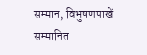सम्मान, विभुषणपाखें सम्मानित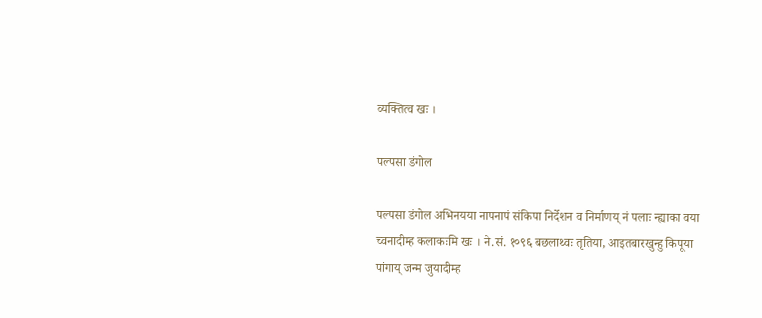व्यक्तित्व खः ।

पल्पसा डंगोल

पल्पसा डंगोल अभिनयया नापनापं संकिपा निर्देशन व निर्माणय्‌ नं पलाः न्ह्याका वया च्वनादीम्ह कलाकःमि खः । ने.सं. १०९६ बछलाथ्वः तृतिया, आइतबारखुन्हु किपूया पांगाय्‌ जन्म जुयादीम्ह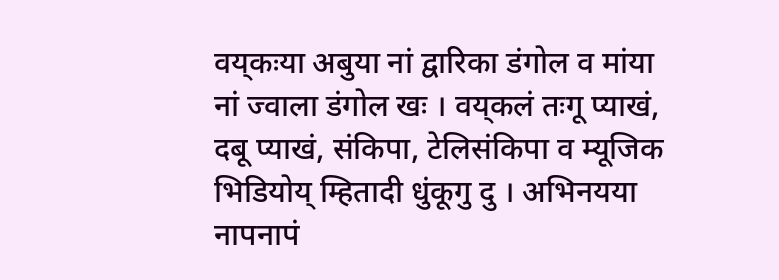वय्‌कःया अबुया नां द्वारिका डंगोल व मांया नां ज्वाला डंगोल खः । वय्‌कलं तःगू प्याखं, दबू प्याखं, संकिपा, टेलिसंकिपा व म्यूजिक भिडियोय्‌ म्हितादी धुंकूगु दु । अभिनयया नापनापं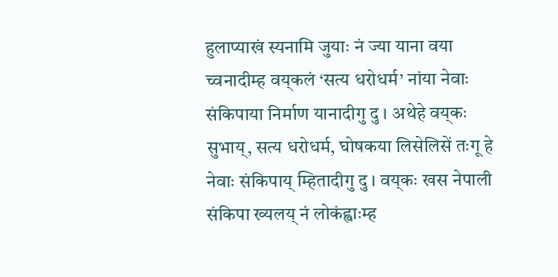हुलाप्याखं स्यनामि जुयाः नं ज्या याना वया च्वनादीम्ह वय्‌कलं ‘सत्य धरोधर्म’ नांया नेवाः संकिपाया निर्माण यानादीगु दु । अथेहे वय्‌कः सुभाय्‌, सत्य धरोधर्म, घोषकया लिसेलिसें तःगू हे नेवाः संकिपाय्‌ म्हितादीगु दु । वय्‌कः खस नेपाली संकिपा ख्यलय्‌ नं लोकंह्वाःम्ह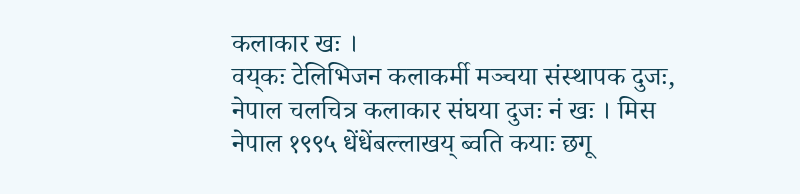कलाकार खः ।
वय्‌कः टेलिभिजन कलाकर्मी मञ्चया संस्थापक दुजः, नेपाल चलचित्र कलाकार संघया दुजः नं खः । मिस नेपाल १९९५ धेंधेंबल्लाखय्‌ ब्वति कयाः छगू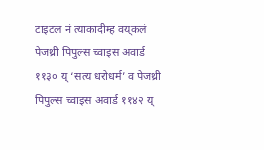टाइटल नं त्याकादीम्ह वय्‌कलं पेजथ्री पिपुल्स च्वाइस अवार्ड ११३० य्‌ ‘सत्य धरोधर्म’ व पेजथ्री पिपुल्स च्वाइस अवार्ड ११४२ य्‌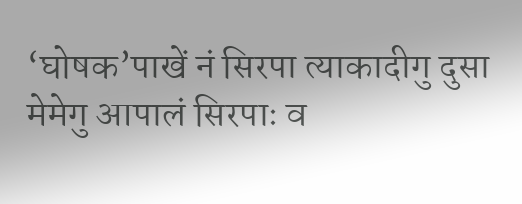‘घोषक’पाखें नं सिरपा त्याकादीगु दुसा मेमेगु आपालं सिरपाः व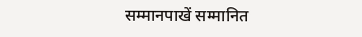सम्मानपाखें सम्मानित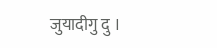जुयादीगु दु ।